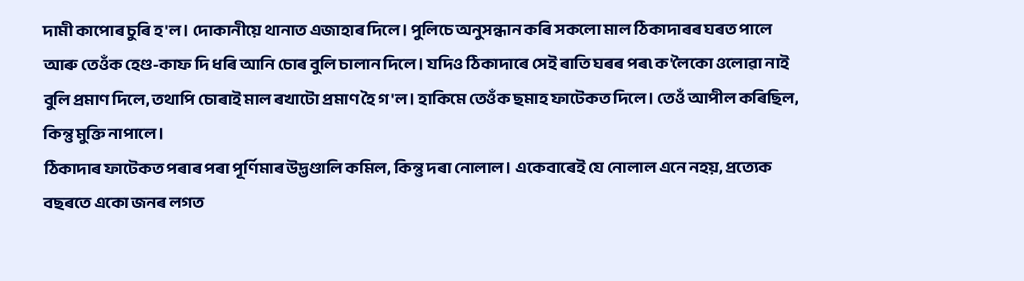দামী কাপোৰ চুৰি হ'ল। দোকানীয়ে থানাত এজাহাৰ দিলে। পুলিচে অনুসন্ধান কৰি সকলো মাল ঠিকাদাৰৰ ঘৰত পালে আৰু তেওঁক হেণ্ড-কাফ দি ধৰি আনি চোৰ বুলি চালান দিলে। যদিও ঠিকাদাৰে সেই ৰাতি ঘৰৰ পৰ৷ ক'লৈকো ওলোৱা নাই বুলি প্ৰমাণ দিলে, তথাপি চোৰাই মাল ৰখাটো প্ৰমাণ হৈ গ'ল। হাকিমে তেওঁক ছমাহ ফাটেকত দিলে। তেওঁ আপীল কৰিছিল, কিন্তু মুক্তি নাপালে।
ঠিকাদাৰ ফাটেকত পৰাৰ পৰা পূৰ্ণিমাৰ উদ্ভণ্ডালি কমিল, কিন্তু দৰা নোলাল। একেবাৰেই যে নোলাল এনে নহয়, প্ৰত্যেক বছৰতে একো জনৰ লগত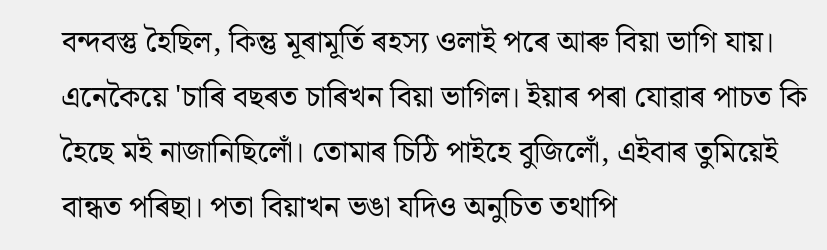বন্দবস্তু হৈছিল, কিন্তু মূৰামূৰ্তি ৰহস্য ওলাই পৰে আৰু বিয়া ভাগি যায়। এনেকৈয়ে 'চাৰি বছৰত চাৰিখন বিয়া ভাগিল। ইয়াৰ পৰা যোৱাৰ পাচত কি হৈছে মই নাজানিছিলোঁ। তোমাৰ চিঠি পাইহে বুজিলোঁ, এইবাৰ তুমিয়েই বান্ধত পৰিছা। পতা বিয়াখন ভঙা যদিও অনুচিত তথাপি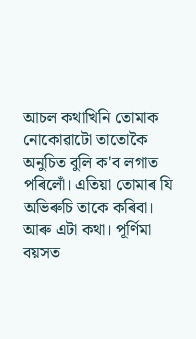আচল কথাখিনি তোমাক নোকোৱাটো তাতোকৈ অনুচিত বুলি ক'ব লগাত পৰিলোঁ। এতিয়া তোমাৰ যি অভিৰুচি তাকে কৰিবা। আৰু এটা কথা। পূৰ্ণিমা বয়সত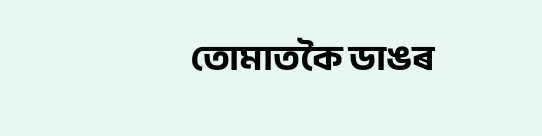তোমাতকৈ ডাঙৰ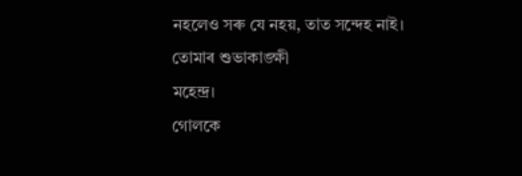নহলেও সৰু যে নহয়, তাত সন্দেহ নাই।
তোমাৰ শুভাকাঙ্ক্ষী
মহেন্দ্ৰ।
গোলকে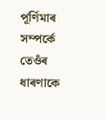পূৰ্ণিমাৰ সম্পৰ্কে তেওঁৰ ধাৰণাকে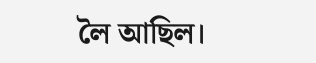লৈ আছিল।